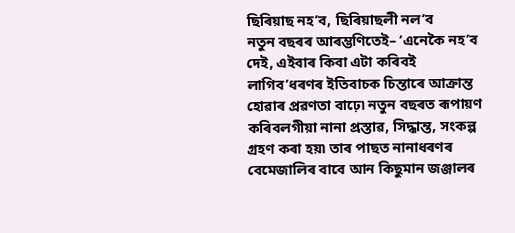ছিৰিয়াছ নহ’ব, ছিৰিয়াছলী নল’ব
নতুন বছৰৰ আৰম্ভণিতেই– ‘এনেকৈ নহ’ব দেই, এইবাৰ কিবা এটা কৰিবই লাগিব’ধৰণৰ ইতিবাচক চিন্তাৰে আক্ৰান্ত হোৱাৰ প্ৰৱণতা বাঢ়ে৷ নতুন বছৰত ৰূপায়ণ কৰিবলগীয়া নানা প্ৰস্তাৱ, সিদ্ধান্ত, সংকল্প গ্ৰহণ কৰা হয়৷ তাৰ পাছত নানাধৰণৰ বেমেজালিৰ বাবে আন কিছুমান জঞ্জালৰ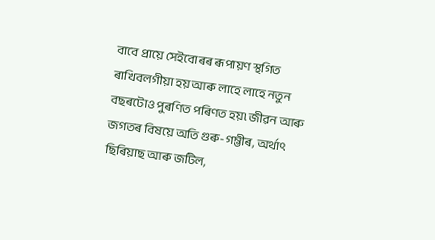বাবে প্ৰায়ে সেইবোৰৰ ৰূপায়ণ স্থগিত ৰাখিবলগীয়া হয় আৰু লাহে লাহে নতুন বছৰটোও পুৰণিত পৰিণত হয়৷ জীৱন আৰু জগতৰ বিষয়ে অতি গুৰু-গম্ভীৰ, অৰ্থাৎ ছিৰিয়াছ আৰু জটিল,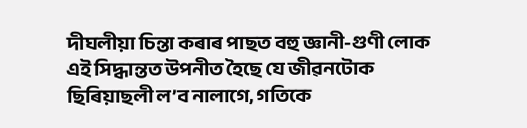দীঘলীয়া চিন্তা কৰাৰ পাছত বহু জ্ঞানী-গুণী লোক এই সিদ্ধান্তত উপনীত হৈছে যে জীৱনটোক ছিৰিয়াছলী ল’ব নালাগে, গতিকে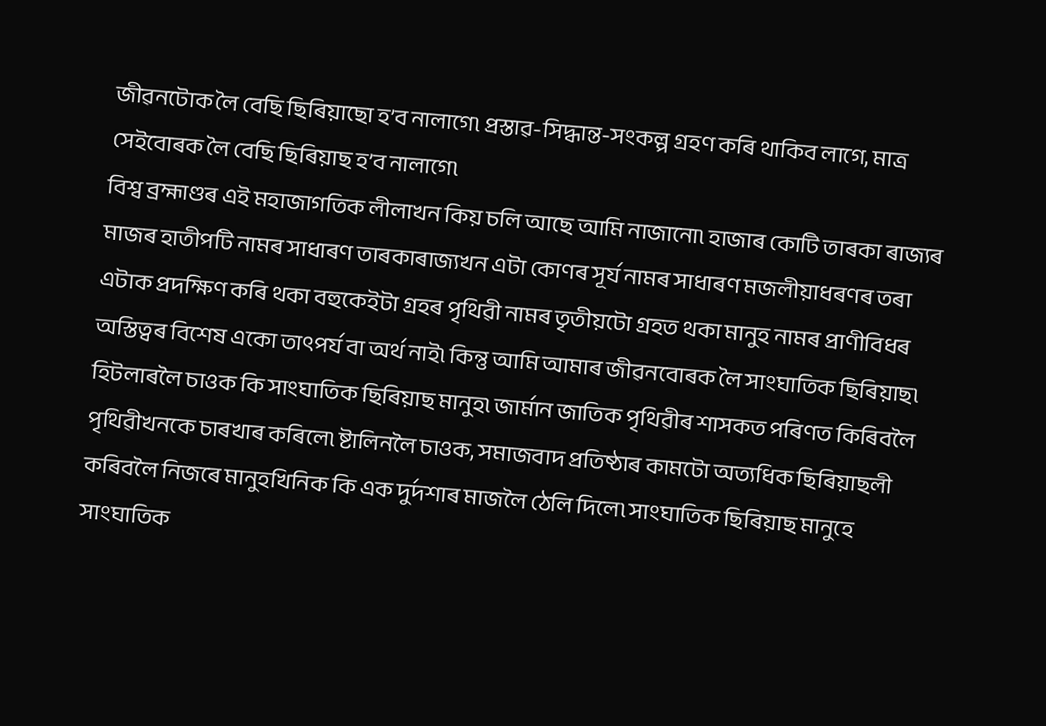জীৱনটোক লৈ বেছি ছিৰিয়াছো হ’ব নালাগে৷ প্ৰস্তাৱ-সিদ্ধান্ত-সংকল্প গ্ৰহণ কৰি থাকিব লাগে, মাত্ৰ সেইবোৰক লৈ বেছি ছিৰিয়াছ হ’ব নালাগে৷
বিশ্ব ব্ৰহ্মাণ্ডৰ এই মহাজাগতিক লীলাখন কিয় চলি আছে আমি নাজানো৷ হাজাৰ কোটি তাৰকা ৰাজ্যৰ মাজৰ হাতীপটি নামৰ সাধাৰণ তাৰকাৰাজ্যখন এটা কোণৰ সূৰ্য নামৰ সাধাৰণ মজলীয়াধৰণৰ তৰা এটাক প্ৰদক্ষিণ কৰি থকা বহুকেইটা গ্ৰহৰ পৃথিৱী নামৰ তৃতীয়টো গ্ৰহত থকা মানুহ নামৰ প্ৰাণীবিধৰ অস্তিত্বৰ বিশেষ একো তাৎপৰ্য বা অৰ্থ নাই৷ কিন্তু আমি আমাৰ জীৱনবোৰক লৈ সাংঘাতিক ছিৰিয়াছ৷ হিটলাৰলৈ চাওক কি সাংঘাতিক ছিৰিয়াছ মানুহ৷ জাৰ্মান জাতিক পৃথিৱীৰ শাসকত পৰিণত কিৰিবলৈ পৃথিৱীখনকে চাৰখাৰ কৰিলে৷ ষ্টালিনলৈ চাওক, সমাজবাদ প্ৰতিষ্ঠাৰ কামটো অত্যধিক ছিৰিয়াছলী কৰিবলৈ নিজৰে মানুহখিনিক কি এক দুৰ্দশাৰ মাজলৈ ঠেলি দিলে৷ সাংঘাতিক ছিৰিয়াছ মানুহে সাংঘাতিক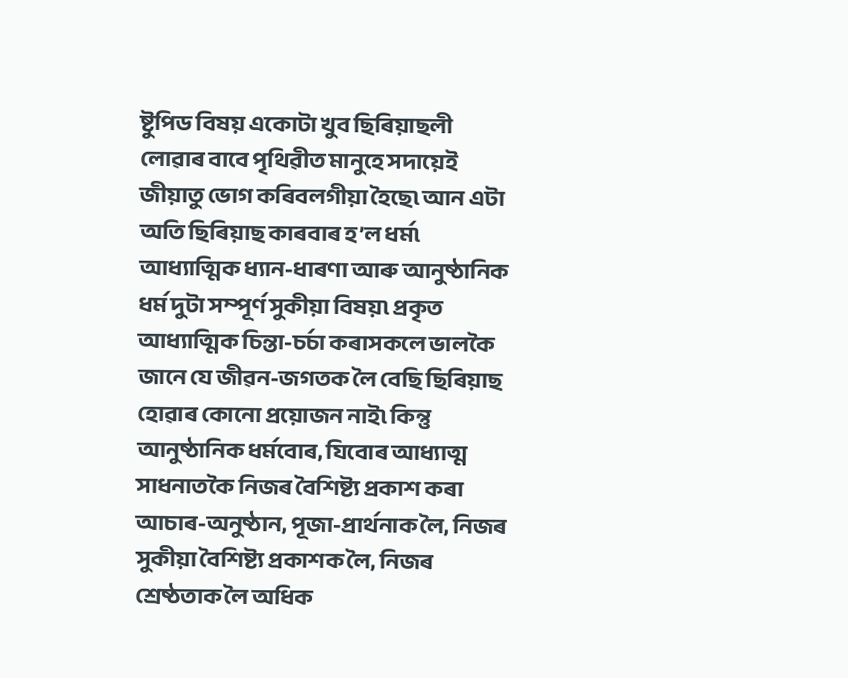ষ্টুপিড বিষয় একোটা খুব ছিৰিয়াছলী লোৱাৰ বাবে পৃথিৱীত মানুহে সদায়েই জীয়াতু ভোগ কৰিবলগীয়া হৈছে৷ আন এটা অতি ছিৰিয়াছ কাৰবাৰ হ’ল ধৰ্ম৷ আধ্যাত্মিক ধ্যান-ধাৰণা আৰু আনুষ্ঠানিক ধৰ্ম দুটা সম্পূৰ্ণ সুকীয়া বিষয়৷ প্ৰকৃত আধ্যাত্মিক চিন্তা-চৰ্চা কৰাসকলে ভালকৈ জানে যে জীৱন-জগতক লৈ বেছি ছিৰিয়াছ হোৱাৰ কোনো প্ৰয়োজন নাই৷ কিন্তু আনুষ্ঠানিক ধৰ্মবোৰ, যিবোৰ আধ্যাত্ম সাধনাতকৈ নিজৰ বৈশিষ্ট্য প্ৰকাশ কৰা আচাৰ-অনুষ্ঠান, পূজা-প্ৰাৰ্থনাক লৈ, নিজৰ সুকীয়া বৈশিষ্ট্য প্ৰকাশক লৈ, নিজৰ শ্ৰেষ্ঠতাক লৈ অধিক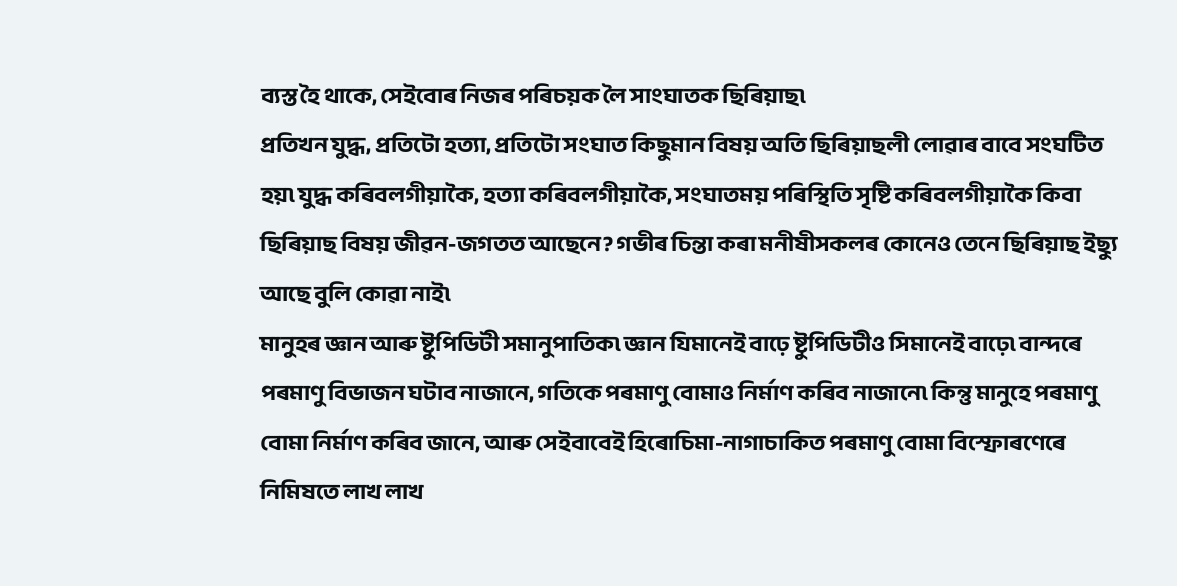ব্যস্ত হৈ থাকে, সেইবোৰ নিজৰ পৰিচয়ক লৈ সাংঘাতক ছিৰিয়াছ৷
প্ৰতিখন যুদ্ধ, প্ৰতিটো হত্যা, প্ৰতিটো সংঘাত কিছুমান বিষয় অতি ছিৰিয়াছলী লোৱাৰ বাবে সংঘটিত হয়৷ যুদ্ধ কৰিবলগীয়াকৈ, হত্যা কৰিবলগীয়াকৈ, সংঘাতময় পৰিস্থিতি সৃষ্টি কৰিবলগীয়াকৈ কিবা ছিৰিয়াছ বিষয় জীৱন-জগতত আছেনে? গভীৰ চিন্তা কৰা মনীষীসকলৰ কোনেও তেনে ছিৰিয়াছ ইছ্যু আছে বুলি কোৱা নাই৷
মানুহৰ জ্ঞান আৰু ষ্টুপিডিটী সমানুপাতিক৷ জ্ঞান যিমানেই বাঢ়ে ষ্টুপিডিটীও সিমানেই বাঢ়ে৷ বান্দৰে পৰমাণু বিভাজন ঘটাব নাজানে, গতিকে পৰমাণু বোমাও নিৰ্মাণ কৰিব নাজানে৷ কিন্তু মানুহে পৰমাণু বোমা নিৰ্মাণ কৰিব জানে, আৰু সেইবাবেই হিৰোচিমা-নাগাচাকিত পৰমাণু বোমা বিস্ফোৰণেৰে নিমিষতে লাখ লাখ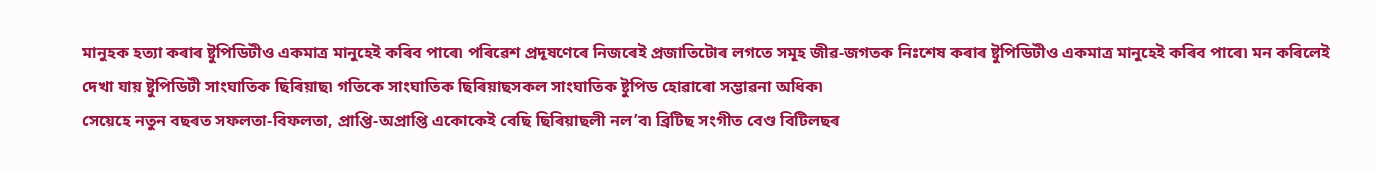মানুহক হত্যা কৰাৰ ষ্টুপিডিটীও একমাত্ৰ মানুহেই কৰিব পাৰে৷ পৰিৱেশ প্ৰদূষণেৰে নিজৰেই প্ৰজাতিটোৰ লগতে সমূহ জীৱ-জগতক নিঃশেষ কৰাৰ ষ্টুপিডিটীও একমাত্ৰ মানুহেই কৰিব পাৰে৷ মন কৰিলেই দেখা যায় ষ্টুপিডিটী সাংঘাতিক ছিৰিয়াছ৷ গতিকে সাংঘাতিক ছিৰিয়াছসকল সাংঘাতিক ষ্টুপিড হোৱাৰো সম্ভাৱনা অধিক৷
সেয়েহে নতুন বছৰত সফলতা-বিফলতা, প্ৰাপ্তি-অপ্ৰাপ্তি একোকেই বেছি ছিৰিয়াছলী নল’ব৷ ব্ৰিটিছ সংগীত বেণ্ড বিটিলছৰ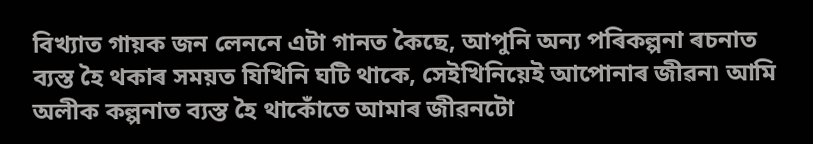বিখ্যাত গায়ক জন লেননে এটা গানত কৈছে, আপুনি অন্য পৰিকল্পনা ৰচনাত ব্যস্ত হৈ থকাৰ সময়ত যিখিনি ঘটি থাকে, সেইখিনিয়েই আপোনাৰ জীৱন৷ আমি অলীক কল্পনাত ব্যস্ত হৈ থাকোঁতে আমাৰ জীৱনটো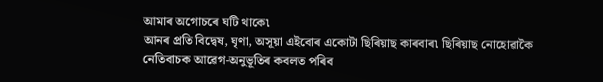আমাৰ অগোচৰে ঘটি থাকে৷
আনৰ প্ৰতি বিদ্বেষ, ঘৃণা, অসূয়া এইবোৰ একোটা ছিৰিয়াছ কাৰবাৰ৷ ছিৰিয়াছ নোহোৱাকৈ নেতিবাচক আৱেগ-অনুভূতিৰ কবলত পৰিব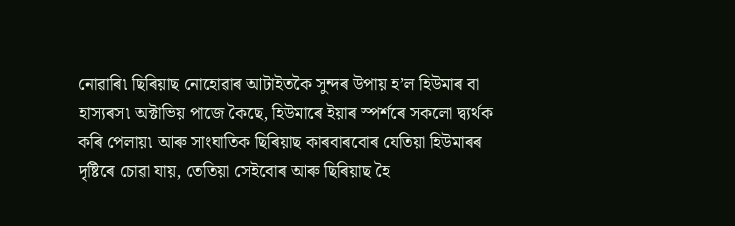নোৱাৰি৷ ছিৰিয়াছ নোহোৱাৰ আটাইতকৈ সুন্দৰ উপায় হ’ল হিউমাৰ বা হাস্যৰস৷ অক্টাভিয় পাজে কৈছে, হিউমাৰে ইয়াৰ স্পৰ্শৰে সকলো দ্ব্যৰ্থক কৰি পেলায়৷ আৰু সাংঘাতিক ছিৰিয়াছ কাৰবাৰবোৰ যেতিয়া হিউমাৰৰ দৃষ্টিৰে চোৱা যায়, তেতিয়া সেইবোৰ আৰু ছিৰিয়াছ হৈ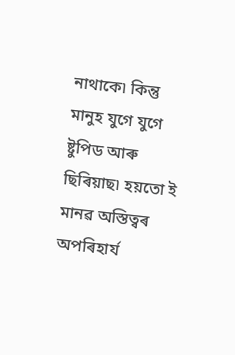নাথাকে৷ কিন্তু মানুহ যুগে যুগে ষ্টুপিড আৰু ছিৰিয়াছ৷ হয়তো ই মানৱ অস্তিত্বৰ অপৰিহাৰ্য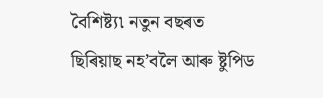বৈশিষ্ট্য৷ নতুন বছৰত ছিৰিয়াছ নহ’বলৈ আৰু ষ্টুপিড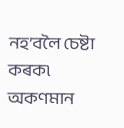নহ’বলৈ চেষ্টা কৰক৷ অকণমান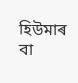হিউমাৰ বা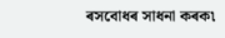ৰসবোধৰ সাধনা কৰক৷